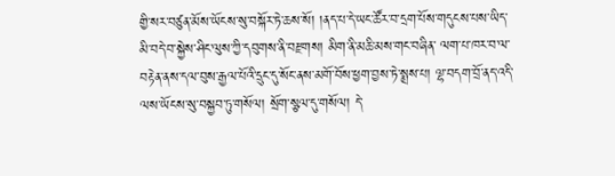གྱི་སར་བཙུན་མོས་ཡོངས་སུ་བསྐོར་ཏེ་ཆས་སོ། །ནད་པ་དེ་ཡང་ཚོར་བ་དྲག་པོས་གདུངས་པས་ཡིད་མི་བདེ་བ་སྐྱེས་ཤིང་ལུས་ཀྱི་དབུགས་ནི་བརྫགས། མིག་ནི་མཆི་མས་གང་བཞིན་ ལག་པ་ཁར་བ་ལ་བརྟེན་ནས་དལ་བུས་རྒྱལ་པོའི་དྲུང་དུ་སོང་ནས་མགོ་བོས་ཕྱག་བྱས་ཏེ་སྨྲས་པ། ལྷ་བདག་བྲོ་ནད་འདི་ལས་ཡོངས་སུ་བསྐྱབ་ཏུ་གསོལ། སྲོག་སྩལ་དུ་གསོལ། དེ་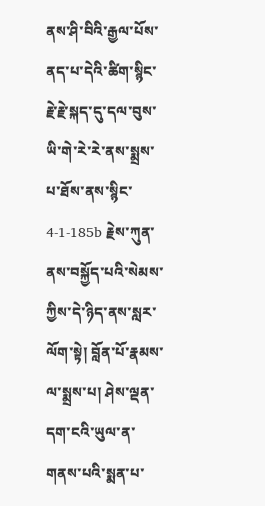ནས་ཤི་བིའི་རྒྱལ་པོས་ནད་པ་དེའི་ཚིག་སྙིང་རྗེ་རྗེ་སྐད་དུ་དལ་བུས་ཡི་གེ་རེ་རེ་ནས་སྨྲས་པ་ཐོས་ནས་སྙིང་ 4-1-185b རྗེས་ཀུན་ནས་བསྐྱོད་པའི་སེམས་ཀྱིས་དེ་ཉིད་ནས་སླར་ལོག་སྟེ། བློན་པོ་རྣམས་ལ་སྨྲས་པ། ཤེས་ལྡན་དག་ངའི་ཡུལ་ན་གནས་པའི་སྨན་པ་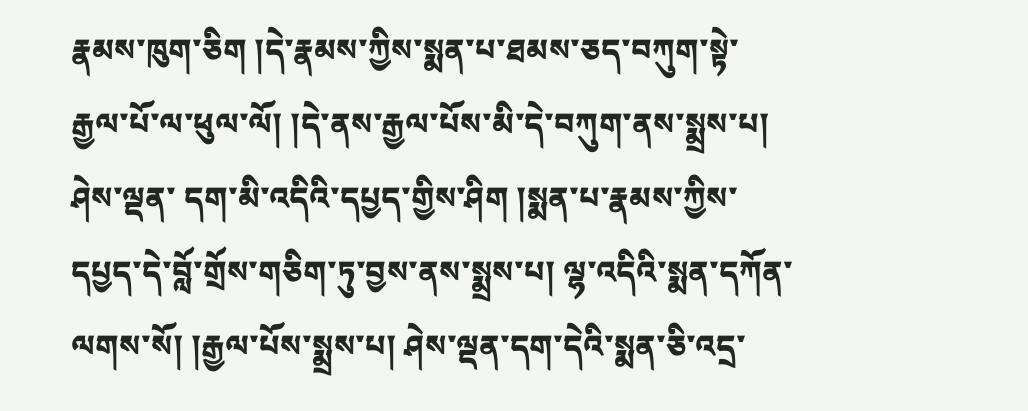རྣམས་ཁུག་ཅིག །དེ་རྣམས་ཀྱིས་སྨན་པ་ཐམས་ཅད་བཀུག་སྟེ་རྒྱལ་པོ་ལ་ཕུལ་ལོ། །དེ་ནས་རྒྱལ་པོས་མི་དེ་བཀུག་ནས་སྨྲས་པ། ཤེས་ལྡན་ དག་མི་འདིའི་དཔྱད་གྱིས་ཤིག །སྨན་པ་རྣམས་ཀྱིས་དཔྱད་དེ་བློ་གྲོས་གཅིག་ཏུ་བྱས་ནས་སྨྲས་པ། ལྷ་འདིའི་སྨན་དཀོན་ལགས་སོ། །རྒྱལ་པོས་སྨྲས་པ། ཤེས་ལྡན་དག་དེའི་སྨན་ཅི་འདྲ་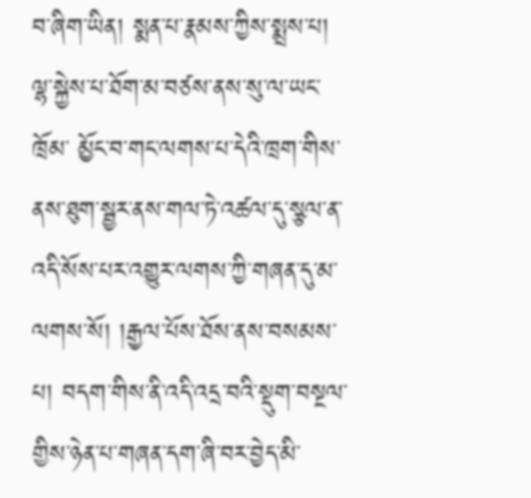བ་ཞིག་ཡིན། སྨན་པ་རྣམས་ཀྱིས་སྨྲས་པ། ལྷ་སྐྱེས་པ་ཐོག་མ་བཙས་ནས་སུ་ལ་ཡང་ཁྲོམ་ མྱོང་བ་གང་ལགས་པ་དེའི་ཁྲག་གིས་ནས་ཐུག་སྦྱར་ནས་གལ་ཏེ་འཚལ་དུ་སྩལ་ན་འདི་སོས་པར་འགྱུར་ལགས་ཀྱི་གཞན་དུ་མ་ལགས་སོ། །རྒྱལ་པོས་ཐོས་ནས་བསམས་པ། བདག་གིས་ནི་འདི་འདྲ་བའི་སྡུག་བསྔལ་གྱིས་ཉེན་པ་གཞན་དག་ཞི་བར་བྱེད་མི་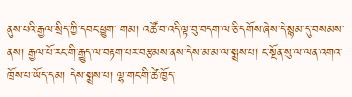ནུས་པའི་རྒྱལ་སྲིད་ཀྱི་དབང་ཕྱུག་ གམ། འཚོ་བ་འདི་ལྟ་བུ་བདག་ལ་ཅི་དགོས་ཞེས་དེ་སྙམ་དུ་བསམས་ནས། རྒྱལ་པོ་རང་གི་རྒྱུད་ལ་བརྟག་པར་བརྩམས་ནས་དེས་མ་མ་ལ་སྨྲས་པ། ང་སྔོན་སུ་ལ་ལན་འགའ་ཁྲོས་པ་ཡོད་དམ། དེས་སྨྲས་པ། ལྷ་གང་གི་ཚེ་ཁྱོད་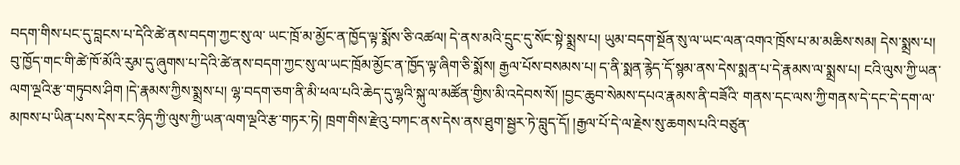བདག་གིས་པང་དུ་བླངས་པ་དེའི་ཚེ་ནས་བདག་ཀྱང་སུ་ལ་ ཡང་ཁྲོ་མ་མྱོང་ན་ཁྱོད་ལྟ་སྨོས་ཅི་འཚལ། དེ་ནས་མའི་དྲུང་དུ་སོང་སྟེ་སྨྲས་པ། ཡུམ་བདག་སྔོན་སུ་ལ་ཡང་ལན་འགའ་ཁྲོས་པ་མ་མཆིས་སམ། དེས་སྨྲས་པ། བུ་ཁྱོད་གང་གི་ཚེ་ཁོ་མོའི་རུམ་དུ་ཞུགས་པ་དེའི་ཚེ་ནས་བདག་ཀྱང་སུ་ལ་ཡང་ཁྲོམ་མྱོང་ན་ཁྱོད་ལྟ་ཞིག་ཅི་སྨོས། རྒྱལ་པོས་བསམས་པ། ད་ནི་སྨན་རྙེད་དོ་སྙམ་ནས་དེས་སྨན་པ་དེ་རྣམས་ལ་སྨྲས་པ། ངའི་ལུས་ཀྱི་ཡན་ལག་ལྔའི་རྩ་གཏུབས་ཤིག །དེ་རྣམས་ཀྱིས་སྨྲས་པ། ལྷ་བདག་ཅག་ནི་མི་ཕལ་པའི་ཆེད་དུ་ལྷའི་སྐུ་ལ་མཚོན་གྱིས་མི་འདེབས་སོ། །བྱང་ཆུབ་སེམས་དཔའ་རྣམས་ནི་བཟོའི་ གནས་དང་ལས་ཀྱི་གནས་དེ་དང་དེ་དག་ལ་མཁས་པ་ཡིན་པས་དེས་རང་ཉིད་ཀྱི་ལུས་ཀྱི་ཡན་ལག་ལྔའི་རྩ་གཏར་ཏེ། ཁྲག་གིས་རྫེའུ་བཀང་ནས་དེས་ནས་ཐུག་སྦྱར་ཏེ་བླུད་དོ། །རྒྱལ་པོ་དེ་ལ་རྗེས་སུ་ཆགས་པའི་བཙུན་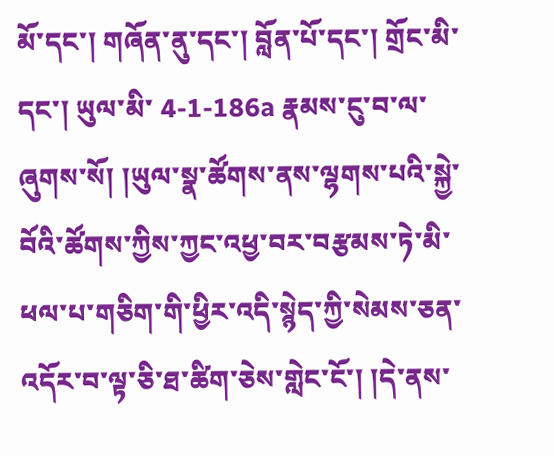མོ་དང་། གཞོན་ནུ་དང་། བློན་པོ་དང་། གྲོང་མི་དང་། ཡུལ་མི་ 4-1-186a རྣམས་ངུ་བ་ལ་ཞུགས་སོ། །ཡུལ་སྣ་ཚོགས་ནས་ལྷགས་པའི་སྐྱེ་བོའི་ཚོགས་ཀྱིས་ཀྱང་འཕྱ་བར་བརྩམས་ཏེ་མི་ཕལ་པ་གཅིག་གི་ཕྱིར་འདི་སྙེད་ཀྱི་སེམས་ཅན་འདོར་བ་ལྟ་ཅི་ཐ་ཚིག་ཅེས་གླེང་ངོ་། །དེ་ནས་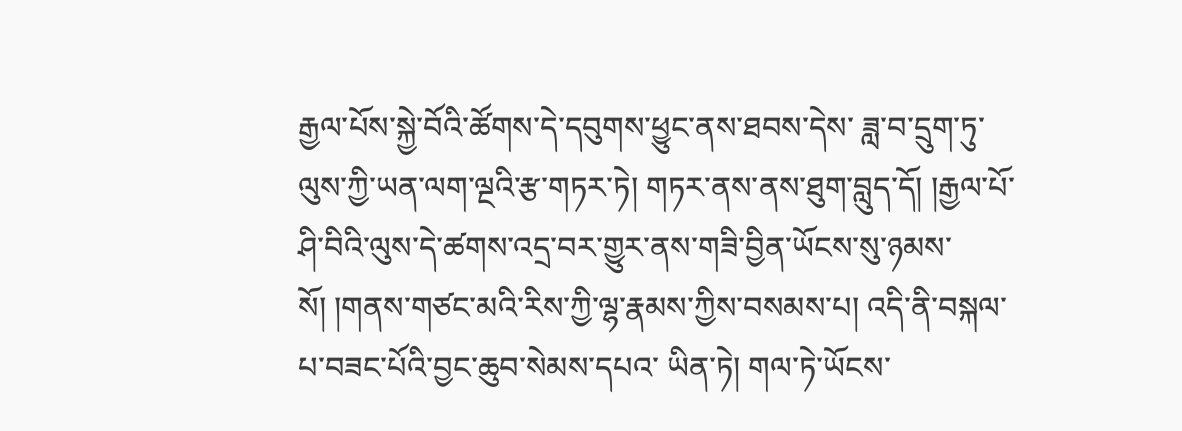རྒྱལ་པོས་སྐྱེ་བོའི་ཚོགས་དེ་དབུགས་ཕྱུང་ནས་ཐབས་དེས་ ཟླ་བ་དྲུག་ཏུ་ལུས་ཀྱི་ཡན་ལག་ལྔའི་རྩ་གཏར་ཏེ། གཏར་ནས་ནས་ཐུག་བླུད་དོ། །རྒྱལ་པོ་ཤི་བིའི་ལུས་དེ་ཚགས་འདྲ་བར་གྱུར་ནས་གཟི་བྱིན་ཡོངས་སུ་ཉམས་སོ། །གནས་གཙང་མའི་རིས་ཀྱི་ལྷ་རྣམས་ཀྱིས་བསམས་པ། འདི་ནི་བསྐལ་པ་བཟང་པོའི་བྱང་ཆུབ་སེམས་དཔའ་ ཡིན་ཏེ། གལ་ཏེ་ཡོངས་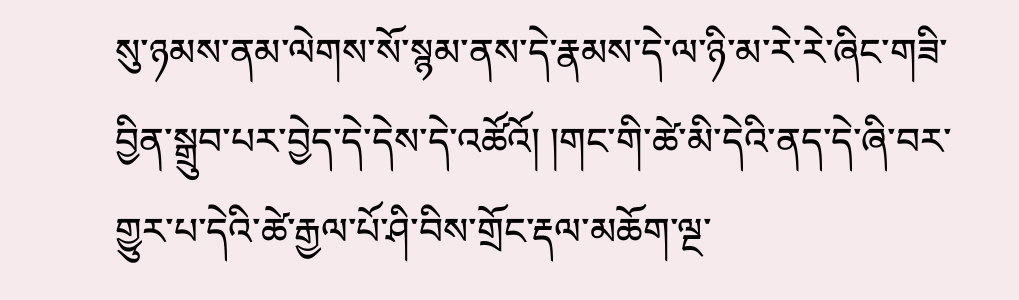སུ་ཉམས་ནམ་ལེགས་སོ་སྙམ་ནས་དེ་རྣམས་དེ་ལ་ཉི་མ་རེ་རེ་ཞིང་གཟི་བྱིན་སྒྲུབ་པར་བྱེད་དེ་དེས་དེ་འཚོའོ། །གང་གི་ཚེ་མི་དེའི་ནད་དེ་ཞི་བར་གྱུར་པ་དེའི་ཚེ་རྒྱལ་པོ་ཤི་བིས་གྲོང་རྡལ་མཆོག་ལྔ་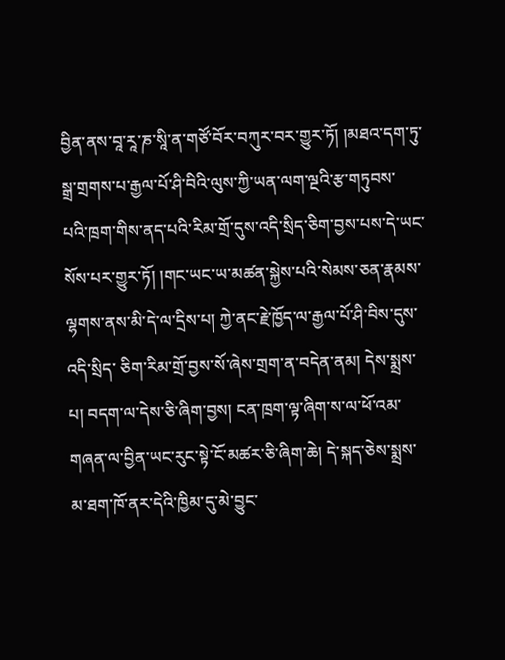བྱིན་ནས་བཱ་རཱ་ཎ་སཱི་ན་གཙོ་བོར་བཀུར་བར་གྱུར་ཏོ། །མཐའ་དག་ཏུ་ སྒྲ་གྲགས་པ་རྒྱལ་པོ་ཤི་བིའི་ལུས་ཀྱི་ཡན་ལག་ལྔའི་རྩ་གཏུབས་པའི་ཁྲག་གིས་ནད་པའི་རིམ་གྲོ་དུས་འདི་སྲིད་ཅིག་བྱས་པས་དེ་ཡང་སོས་པར་གྱུར་ཏོ། །གང་ཡང་ཡ་མཚན་སྐྱེས་པའི་སེམས་ཅན་རྣམས་ལྷགས་ནས་མི་དེ་ལ་དྲིས་པ། ཀྱེ་ནང་རྗེ་ཁྱོད་ལ་རྒྱལ་པོ་ཤི་བིས་དུས་འདི་སྲིད་ ཅིག་རིམ་གྲོ་བྱས་སོ་ཞེས་གྲག་ན་བདེན་ནམ། དེས་སྨྲས་པ། བདག་ལ་དེས་ཅི་ཞིག་བྱས། ངན་ཁྲག་ལྟ་ཞིག་ས་ལ་ཕོ་འམ་གཞན་ལ་བྱིན་ཡང་རུང་སྟེ་ངོ་མཚར་ཅི་ཞིག་ཆེ། དེ་སྐད་ཅེས་སྨྲས་མ་ཐག་ཁོ་ནར་དེའི་ཁྱིམ་དུ་མེ་བྱུང་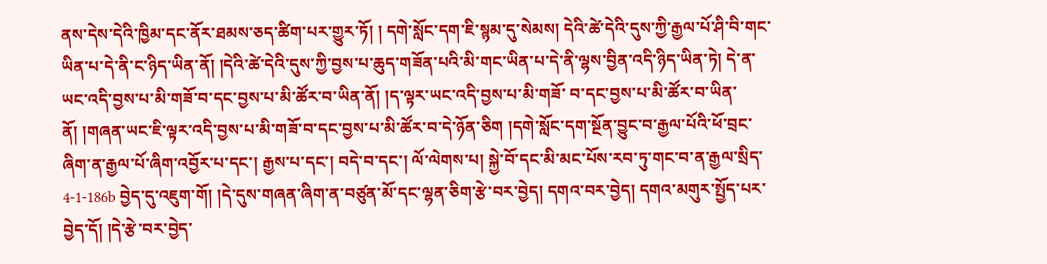ནས་དེས་དེའི་ཁྱིམ་དང་ནོར་ཐམས་ཅད་ཚིག་པར་གྱུར་ཏོ། ། དགེ་སློང་དག་ཇི་སྙམ་དུ་སེམས། དེའི་ཚེ་དེའི་དུས་ཀྱི་རྒྱལ་པོ་ཤི་བི་གང་ཡིན་པ་དེ་ནི་ང་ཉིད་ཡིན་ནོ། །དེའི་ཚེ་དེའི་དུས་ཀྱི་བྱས་པ་ཆུད་གཟོན་པའི་མི་གང་ཡིན་པ་དེ་ནི་ལྷས་བྱིན་འདི་ཉིད་ཡིན་ཏེ། དེ་ན་ཡང་འདི་བྱས་པ་མི་གཟོ་བ་དང་བྱས་པ་མི་ཚོར་བ་ཡིན་ནོ། །ད་ལྟར་ཡང་འདི་བྱས་པ་མི་གཟོ་ བ་དང་བྱས་པ་མི་ཚོར་བ་ཡིན་ནོ། །གཞན་ཡང་ཇི་ལྟར་འདི་བྱས་པ་མི་གཟོ་བ་དང་བྱས་པ་མི་ཚོར་བ་དེ་ཉོན་ཅིག །དགེ་སློང་དག་སྔོན་བྱུང་བ་རྒྱལ་པོའི་ཕོ་བྲང་ཞིག་ན་རྒྱལ་པོ་ཞིག་འབྱོར་པ་དང་། རྒྱས་པ་དང་། བདེ་བ་དང་། ལོ་ལེགས་པ། སྐྱེ་བོ་དང་མི་མང་པོས་རབ་ཏུ་གང་བ་ན་རྒྱལ་སྲིད་ 4-1-186b བྱེད་དུ་འཇུག་གོ། །དེ་དུས་གཞན་ཞིག་ན་བཙུན་མོ་དང་ལྷན་ཅིག་རྩེ་བར་བྱེད། དགའ་བར་བྱེད། དགའ་མགུར་སྤྱོད་པར་བྱེད་དོ། །དེ་རྩེ་བར་བྱེད་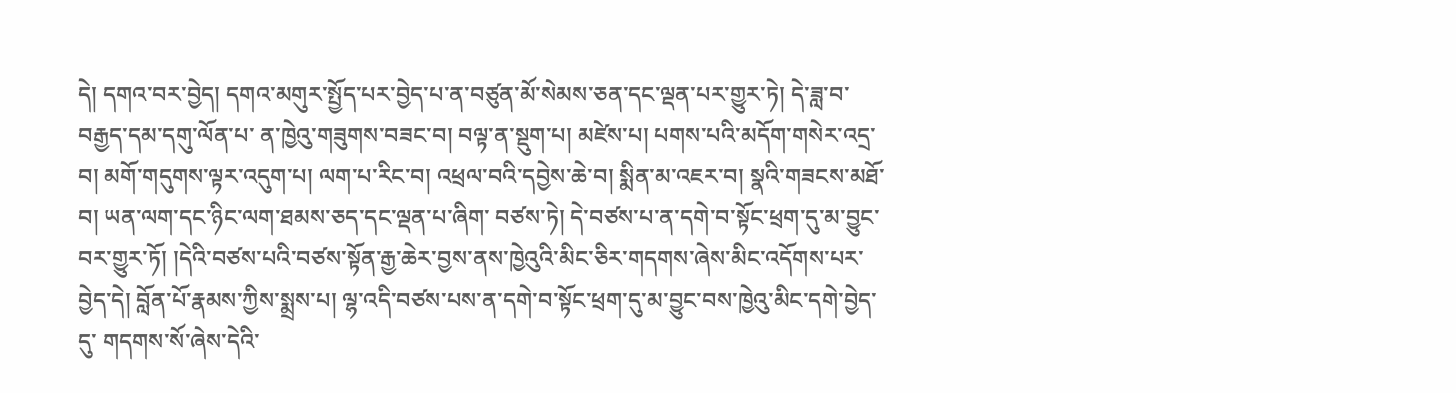དེ། དགའ་བར་བྱེད། དགའ་མགུར་སྤྱོད་པར་བྱེད་པ་ན་བཙུན་མོ་སེམས་ཅན་དང་ལྡན་པར་གྱུར་ཏེ། དེ་ཟླ་བ་བརྒྱད་དམ་དགུ་ལོན་པ་ ན་ཁྱེའུ་གཟུགས་བཟང་བ། བལྟ་ན་སྡུག་པ། མཛེས་པ། པགས་པའི་མདོག་གསེར་འདྲ་བ། མགོ་གདུགས་ལྟར་འདུག་པ། ལག་པ་རིང་བ། འཕྲལ་བའི་དབྱེས་ཆེ་བ། སྨིན་མ་འཇར་བ། སྣའི་གཟངས་མཐོ་བ། ཡན་ལག་དང་ཉིང་ལག་ཐམས་ཅད་དང་ལྡན་པ་ཞིག་ བཙས་ཏེ། དེ་བཙས་པ་ན་དགེ་བ་སྟོང་ཕྲག་དུ་མ་བྱུང་བར་གྱུར་ཏོ། །དེའི་བཙས་པའི་བཙས་སྟོན་རྒྱ་ཆེར་བྱས་ནས་ཁྱེའུའི་མིང་ཅིར་གདགས་ཞེས་མིང་འདོགས་པར་བྱེད་དེ། བློན་པོ་རྣམས་ཀྱིས་སྨྲས་པ། ལྷ་འདི་བཙས་པས་ན་དགེ་བ་སྟོང་ཕྲག་དུ་མ་བྱུང་བས་ཁྱེའུ་མིང་དགེ་བྱེད་དུ་ གདགས་སོ་ཞེས་དེའི་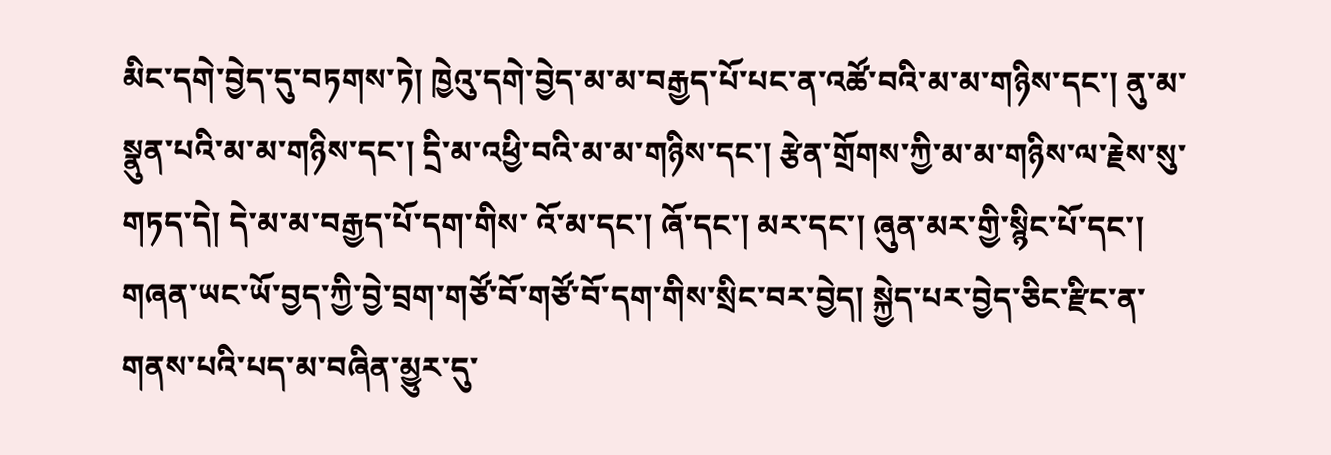མིང་དགེ་བྱེད་དུ་བཏགས་ཏེ། ཁྱེའུ་དགེ་བྱེད་མ་མ་བརྒྱད་པོ་པང་ན་འཚོ་བའི་མ་མ་གཉིས་དང་། ནུ་མ་སྣུན་པའི་མ་མ་གཉིས་དང་། དྲི་མ་འཕྱི་བའི་མ་མ་གཉིས་དང་། རྩེན་གྲོགས་ཀྱི་མ་མ་གཉིས་ལ་རྗེས་སུ་གཏད་དེ། དེ་མ་མ་བརྒྱད་པོ་དག་གིས་ འོ་མ་དང་། ཞོ་དང་། མར་དང་། ཞུན་མར་གྱི་སྙིང་པོ་དང་། གཞན་ཡང་ཡོ་བྱད་ཀྱི་བྱེ་བྲག་གཙོ་བོ་གཙོ་བོ་དག་གིས་སྲིང་བར་བྱེད། སྐྱེད་པར་བྱེད་ཅིང་རྫིང་ན་གནས་པའི་པད་མ་བཞིན་མྱུར་དུ་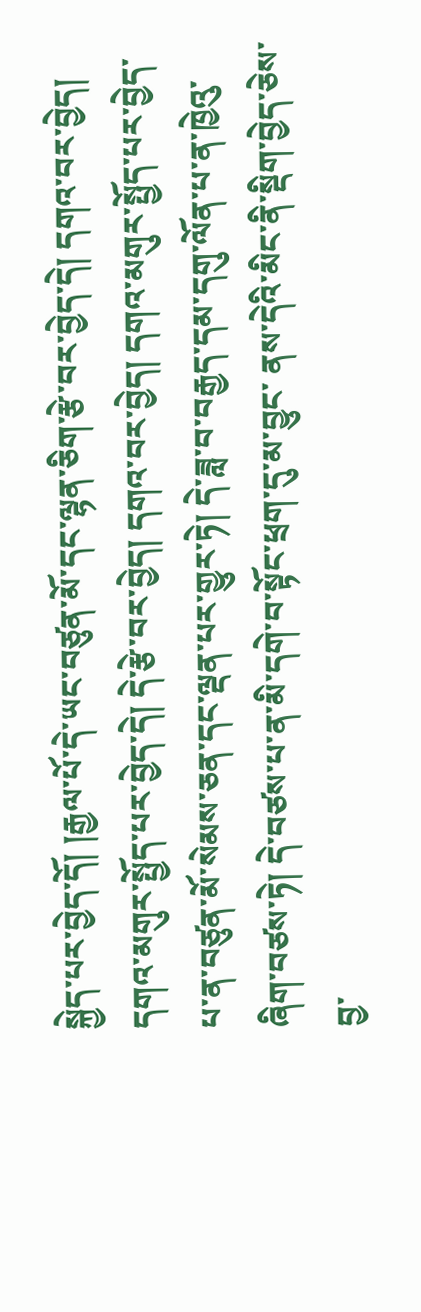སྐྱེད་པར་བྱེད་དོ། །རྒྱལ་པོ་དེ་ཡང་བཙུན་མོ་དང་ལྷན་ཅིག་རྩེ་བར་བྱེད་དེ། དགའ་བར་བྱེད། དགའ་མགུར་སྤྱོད་པར་བྱེད་དེ། དེ་རྩེ་བར་བྱེད། དགའ་བར་བྱེད། དགའ་མགུར་སྤྱོད་པར་བྱེད་པ་ན་བཙུན་མོ་སེམས་ཅན་དང་ལྡན་པར་གྱུར་ཏེ། དེ་ཟླ་བ་བརྒྱད་དམ་དགུ་ལོན་པ་ན་ཁྱེའུ་ཞིག་བཙས་ཏེ། དེ་བཙས་པ་ན་མི་དགེ་བ་སྟོང་ཕྲག་དུ་མ་བྱུང་ ནས་དེའི་མིང་ནི་སྡིག་བྱེད་ཅེས་བྱ་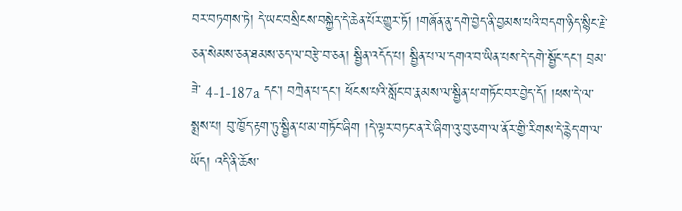བར་བཏགས་ཏེ། དེ་ཡང་བསྲིངས་བསྐྱེད་དེ་ཆེན་པོར་གྱུར་ཏོ། །གཞོན་ནུ་དགེ་བྱེད་ནི་བྱམས་པའི་བདག་ཉིད་སྙིང་རྗེ་ཅན་སེམས་ཅན་ཐམས་ཅད་ལ་བརྩེ་བ་ཅན། སྦྱིན་འདོད་པ། སྦྱིན་པ་ལ་དགའ་བ་ཡིན་པས་དེ་དགེ་སྦྱོང་དང་། བྲམ་ཟེ་ 4-1-187a དང་། བཀྲེན་པ་དང་། ཕོངས་པའི་སློང་བ་རྣམས་ལ་སྦྱིན་པ་གཏོང་བར་བྱེད་དོ། །ཕས་དེ་ལ་སྨྲས་པ། བུ་ཁྱོད་རྟག་ཏུ་སྦྱིན་པ་མ་གཏོང་ཞིག །དེ་ལྟར་བཏང་ན་རེ་ཞིག་འུ་བུ་ཅག་ལ་ནོར་གྱི་རིགས་དེ་རྙེད་ག་ལ་ཡོད། འདི་ནི་ཆོས་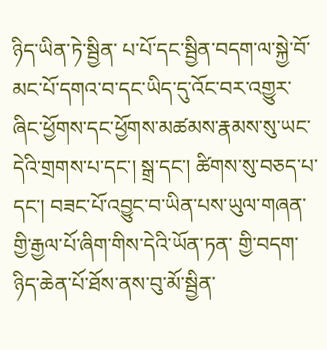ཉིད་ཡིན་ཏེ་སྦྱིན་ པ་པོ་དང་སྦྱིན་བདག་ལ་སྐྱེ་བོ་མང་པོ་དགའ་བ་དང་ཡིད་དུ་འོང་བར་འགྱུར་ཞིང་ཕྱོགས་དང་ཕྱོགས་མཚམས་རྣམས་སུ་ཡང་དེའི་གྲགས་པ་དང་། སྒྲ་དང་། ཚིགས་སུ་བཅད་པ་དང་། བཟང་པོ་འབྱུང་བ་ཡིན་པས་ཡུལ་གཞན་གྱི་རྒྱལ་པོ་ཞིག་གིས་དེའི་ཡོན་ཏན་ གྱི་བདག་ཉིད་ཆེན་པོ་ཐོས་ནས་བུ་མོ་སྦྱིན་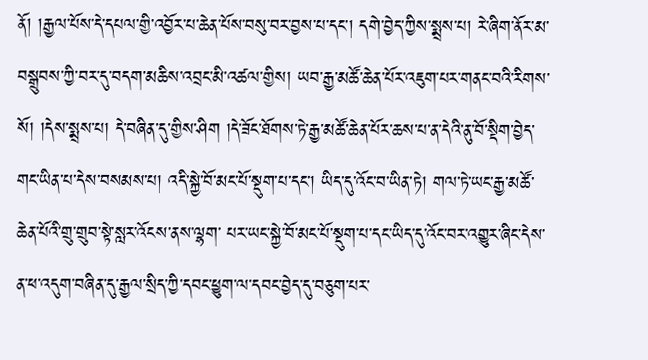ནོ། །རྒྱལ་པོས་དེ་དཔལ་གྱི་འབྱོར་པ་ཆེན་པོས་བསུ་བར་བྱས་པ་དང་། དགེ་བྱེད་ཀྱིས་སྨྲས་པ། རེ་ཞིག་ནོར་མ་བསྒྲུབས་ཀྱི་བར་དུ་བདག་མཆིས་འབྲང་མི་འཚལ་གྱིས། ཡབ་རྒྱ་མཚོ་ཆེན་པོར་འཇུག་པར་གནང་བའི་རིགས་ སོ། །དེས་སྨྲས་པ། དེ་བཞིན་དུ་གྱིས་ཤིག །དེ་ཟོང་ཐོགས་ཏེ་རྒྱ་མཚོ་ཆེན་པོར་ཆས་པ་ན་དེའི་ནུ་བོ་སྡིག་བྱེད་གང་ཡིན་པ་དེས་བསམས་པ། འདི་སྐྱེ་བོ་མང་པོ་སྡུག་པ་དང་། ཡིད་དུ་འོང་བ་ཡིན་ཏེ། གལ་ཏེ་ཡང་རྒྱ་མཚོ་ཆེན་པོའི་གྲུ་གྲུབ་སྟེ་སླར་འོངས་ནས་ལྷག་ པར་ཡང་སྐྱེ་བོ་མང་པོ་སྡུག་པ་དང་ཡིད་དུ་འོང་བར་འགྱུར་ཞིང་དེས་ན་ཕ་འདུག་བཞིན་དུ་རྒྱལ་སྲིད་ཀྱི་དབང་ཕྱུག་ལ་དབང་བྱེད་དུ་བཅུག་པར་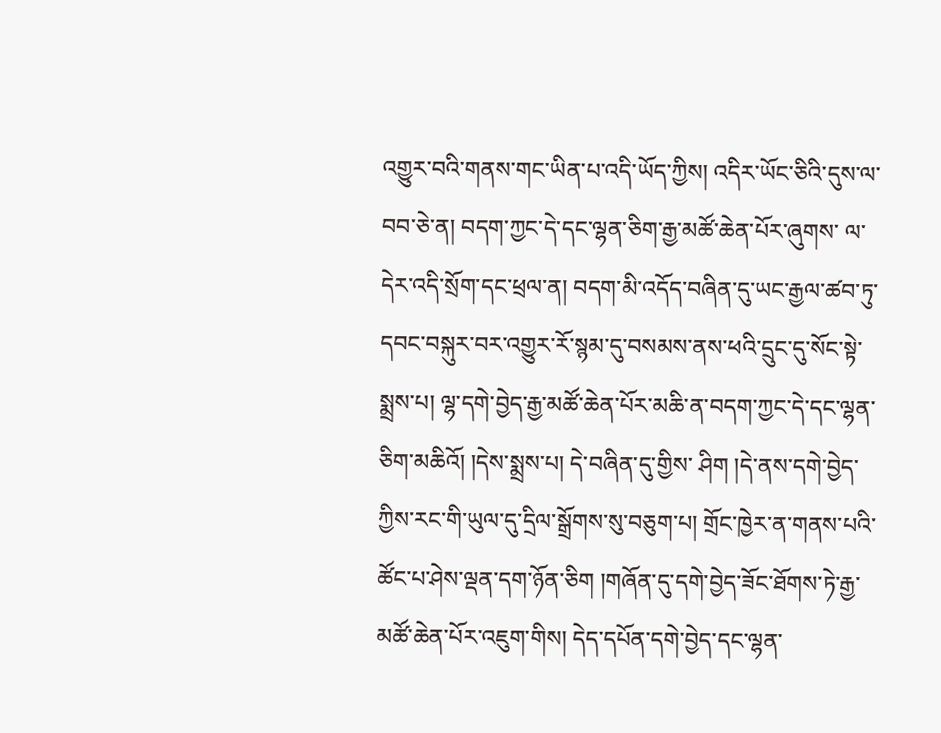འགྱུར་བའི་གནས་གང་ཡིན་པ་འདི་ཡོད་ཀྱིས། འདིར་ཡོང་ཅིའི་དུས་ལ་བབ་ཅེ་ན། བདག་ཀྱང་དེ་དང་ལྷན་ཅིག་རྒྱ་མཚོ་ཆེན་པོར་ཞུགས་ ལ་དེར་འདི་སྲོག་དང་ཕྲལ་ན། བདག་མི་འདོད་བཞིན་དུ་ཡང་རྒྱལ་ཚབ་ཏུ་དབང་བསྐུར་བར་འགྱུར་རོ་སྙམ་དུ་བསམས་ནས་ཕའི་དྲུང་དུ་སོང་སྟེ་སྨྲས་པ། ལྷ་དགེ་བྱེད་རྒྱ་མཚོ་ཆེན་པོར་མཆི་ན་བདག་ཀྱང་དེ་དང་ལྷན་ཅིག་མཆིའོ། །དེས་སྨྲས་པ། དེ་བཞིན་དུ་གྱིས་ ཤིག །དེ་ནས་དགེ་བྱེད་ཀྱིས་རང་གི་ཡུལ་དུ་དྲིལ་སྒྲོགས་སུ་བཅུག་པ། གྲོང་ཁྱེར་ན་གནས་པའི་ཚོང་པ་ཤེས་ལྡན་དག་ཉོན་ཅིག །གཞོན་དུ་དགེ་བྱེད་ཟོང་ཐོགས་ཏེ་རྒྱ་མཚོ་ཆེན་པོར་འཇུག་གིས། དེད་དཔོན་དགེ་བྱེད་དང་ལྷན་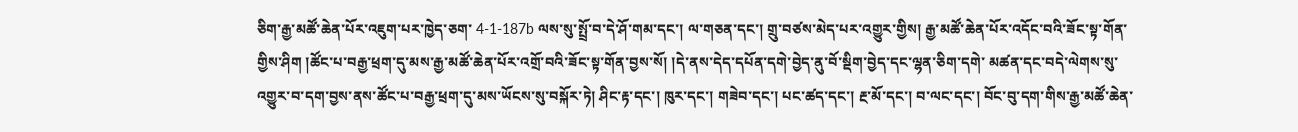ཅིག་རྒྱ་མཚོ་ཆེན་པོར་འཇུག་པར་ཁྱེད་ཅག་ 4-1-187b ལས་སུ་སྤྲོ་བ་དེ་ཤོ་གམ་དང་། ལ་གཅན་དང་། གྲུ་བཙས་མེད་པར་འགྱུར་གྱིས། རྒྱ་མཚོ་ཆེན་པོར་འདོང་བའི་ཟོང་སྟ་གོན་གྱིས་ཤིག །ཚོང་པ་བརྒྱ་ཕྲག་དུ་མས་རྒྱ་མཚོ་ཆེན་པོར་འགྲོ་བའི་ཟོང་སྟ་གོན་བྱས་སོ། །དེ་ནས་དེད་དཔོན་དགེ་བྱེད་ནུ་བོ་སྡིག་བྱེད་དང་ལྷན་ཅིག་དགེ་ མཚན་དང་བདེ་ལེགས་སུ་འགྱུར་བ་དག་བྱས་ནས་ཚོང་པ་བརྒྱ་ཕྲག་དུ་མས་ཡོངས་སུ་བསྐོར་ཏེ། ཤིང་རྟ་དང་། ཁུར་དང་། གཟེབ་དང་། པང་ཚད་དང་། རྔ་མོ་དང་། བ་ལང་དང་། བོང་བུ་དག་གིས་རྒྱ་མཚོ་ཆེན་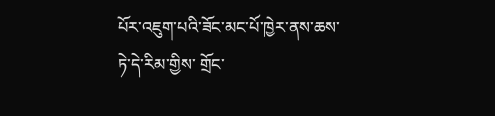པོར་འཇུག་པའི་ཟོང་མང་པོ་ཁྱེར་ནས་ཆས་ཏེ་དེ་རིམ་གྱིས་ གྲོང་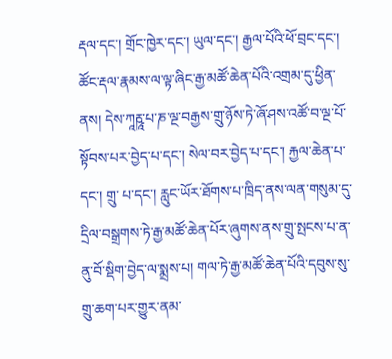རྡལ་དང་། གྲོང་ཁྱེར་དང་། ཡུལ་དང་། རྒྱལ་པོའི་ཕོ་བྲང་དང་། ཚོང་རྡལ་རྣམས་ལ་ལྟ་ཞིང་རྒྱ་མཚོ་ཆེན་པོའི་འགྲམ་དུ་ཕྱིན་ནས། དེས་ཀཱརྵཱ་པ་ཎ་ལྔ་བརྒྱས་གྲུ་ཉོས་ཏེ་ཞོ་ཤས་འཚོ་བ་ལྔ་པོ་སྟོབས་པར་བྱེད་པ་དང་། སེལ་བར་བྱེད་པ་དང་། རྐྱལ་ཆེན་པ་དང་། གྲུ་ པ་དང་། རླུང་ཡོར་ཐོགས་པ་ཁྲིད་ནས་ལན་གསུམ་དུ་དྲིལ་བསྒྲགས་ཏེ་རྒྱ་མཚོ་ཆེན་པོར་ཞུགས་ནས་གྲུ་སྤངས་པ་ན་ནུ་བོ་སྡིག་བྱེད་ལ་སྨྲས་པ། གལ་ཏེ་རྒྱ་མཚོ་ཆེན་པོའི་དབུས་སུ་གྲུ་ཆག་པར་གྱུར་ནམ་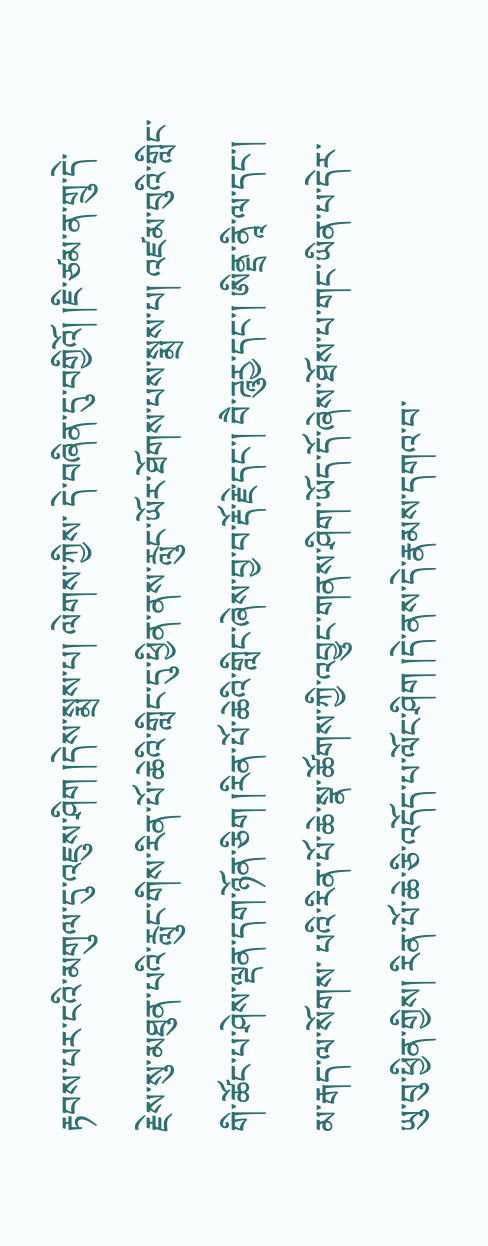རྟབས་པར་ངའི་མགུལ་དུ་འཇུས་ཤིག །དེས་སྨྲས་པ། ལེགས་ཀྱིས་ དེ་བཞིན་དུ་བགྱིའོ། །ཇི་ཙམ་ན་གྲུ་དེ་རྗེས་སུ་མཐུན་པའི་རླུང་གིས་རིན་པོ་ཆེའི་གླིང་དུ་ཕྱིན་ནས་རླུང་ཡོར་ཐོགས་པས་སྨྲས་པ། འཛམ་བུའི་གླིང་གི་ཚོང་པ་ཤེས་ལྡན་དག་ཉོན་ཅིག །རིན་པོ་ཆེའི་གླིང་ཞེས་བྱ་བ་རྡོ་རྗེ་དང་། བཻ་ཌཱུརྱ་དང་། ཨིནྡྲ་ནཱི་ལ་དང་། མ་རྒད་ལ་སོགས་ པའི་རིན་པོ་ཆེ་སྣ་ཚོགས་ཀྱི་འབྱུང་གནས་ཤིག་ཡོད་དོ་ཞེས་ཐོས་པ་གང་ཡིན་པ་དེར་ཡུ་བུ་ཕྱིན་གྱིས། རིན་པོ་ཆེ་ཅི་འདོད་པ་ལོང་ཤིག །དེ་ནས་དེ་རྣམས་དགའ་བ་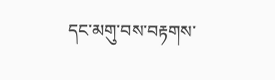དང་མགུ་བས་བརྟགས་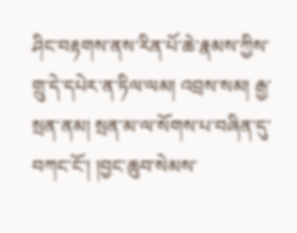ཤིང་བརྟགས་ནས་རིན་པོ་ཆེ་རྣམས་ཀྱིས་གྲུ་དེ་དཔེར་ན་ཏིལ་ལམ། འབྲས་སམ། རྒྱ་སྲན་ནམ། སྲན་མ་ལ་སོགས་པ་བཞིན་དུ་བཀང་ངོ་། །བྱང་ཆུབ་སེམས་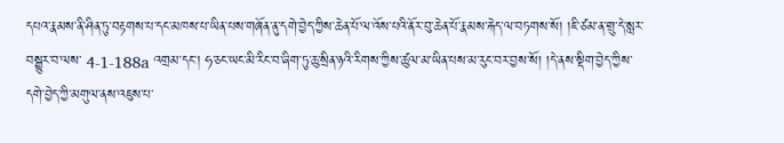དཔའ་རྣམས་ནི་ཤིན་ཏུ་བརྟགས་པ་དང་མཁས་པ་ཡིན་པས་གཞོན་ནུ་དགེ་བྱེད་ཀྱིས་ཆེན་པོ་ལ་འོས་པའི་ནོར་བུ་ཆེན་པོ་རྣམས་རྐེད་ལ་བཏགས་སོ། །ཇི་ཙམ་ན་གྲུ་དེ་སླར་བསྒྱུར་བ་ལས་ 4-1-188a འགྲམ་དང་། ཧ་ཅང་ཡང་མི་རིང་བ་ཞིག་ཏུ་ཆུ་སྲིན་ཉའི་རིགས་ཀྱིས་ཚུལ་མ་ཡིན་པས་མ་རུང་བར་བྱས་སོ། །དེ་ནས་སྡིག་བྱེད་ཀྱིས་དགེ་བྱེད་ཀྱི་མགུལ་ནས་འཇུས་པ་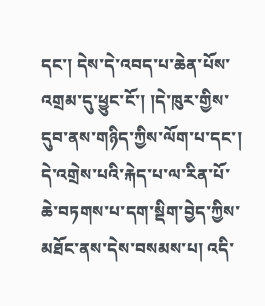དང་། དེས་དེ་འབད་པ་ཆེན་པོས་འགྲམ་དུ་ཕྱུང་ངོ་། །དེ་ཁུར་གྱིས་ དུབ་ནས་གཉིད་ཀྱིས་ལོག་པ་དང་། དེ་འགྲེས་པའི་རྐེད་པ་ལ་རིན་པོ་ཆེ་བཏགས་པ་དག་སྡིག་བྱེད་ཀྱིས་མཐོང་ནས་དེས་བསམས་པ། འདི་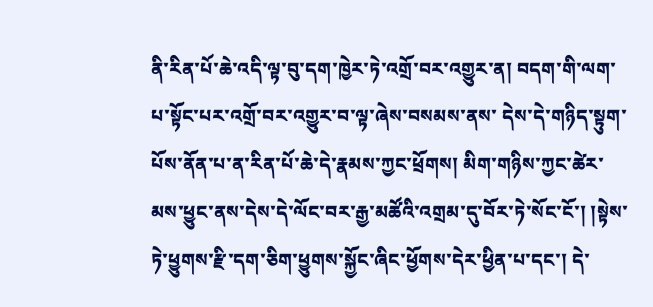ནི་རིན་པོ་ཆེ་འདི་ལྟ་བུ་དག་ཁྱེར་ཏེ་འགྲོ་བར་འགྱུར་ན། བདག་གི་ལག་པ་སྟོང་པར་འགྲོ་བར་འགྱུར་བ་ལྟ་ཞེས་བསམས་ནས་ དེས་དེ་གཉིད་སྟུག་པོས་ནོན་པ་ན་རིན་པོ་ཆེ་དེ་རྣམས་ཀྱང་ཕྲོགས། མིག་གཉིས་ཀྱང་ཚེར་མས་ཕྱུང་ནས་དེས་དེ་ལོང་བར་རྒྱ་མཚོའི་འགྲམ་དུ་བོར་ཏེ་སོང་ངོ་། །སྟེས་ཏེ་ཕྱུགས་རྫི་དག་ཅིག་ཕྱུགས་སྐྱོང་ཞིང་ཕྱོགས་དེར་ཕྱིན་པ་དང་། དེ་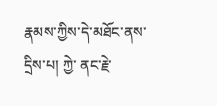རྣམས་ཀྱིས་དེ་མཐོང་ནས་དྲིས་པ། ཀྱེ་ ནང་རྗེ་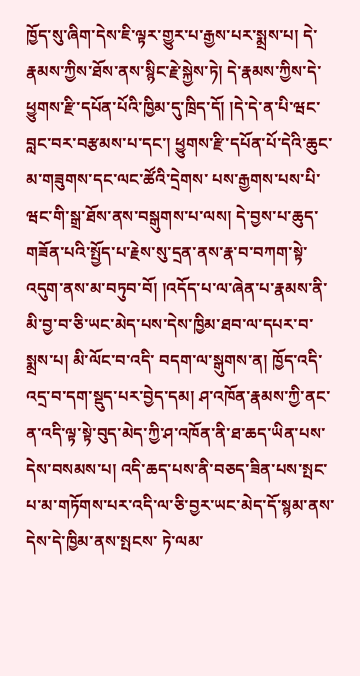ཁྱོད་སུ་ཞིག་དེས་ཇི་ལྟར་གྱུར་པ་རྒྱས་པར་སྨྲས་པ། དེ་རྣམས་ཀྱིས་ཐོས་ནས་སྙིང་རྗེ་སྐྱེས་ཏེ། དེ་རྣམས་ཀྱིས་དེ་ཕྱུགས་རྫི་དཔོན་པོའི་ཁྱིམ་དུ་ཁྲིད་དོ། །དེ་དེ་ན་པི་ཝང་བླང་བར་བརྩམས་པ་དང་། ཕྱུགས་རྫི་དཔོན་པོ་དེའི་ཆུང་མ་གཟུགས་དང་ལང་ཚོའི་དྲེགས་ པས་རྒྱགས་པས་པི་ཝང་གི་སྒྲ་ཐོས་ནས་བསྒུགས་པ་ལས། དེ་བྱས་པ་ཆུད་གཟོན་པའི་སྤྱོད་པ་རྗེས་སུ་དྲན་ནས་རྣ་བ་བཀག་སྟེ་འདུག་ནས་མ་བཏུབ་བོ། །འདོད་པ་ལ་ཞེན་པ་རྣམས་ནི་མི་བྱ་བ་ཅི་ཡང་མེད་པས་དེས་ཁྱིམ་ཐབ་ལ་དཔར་བ་སྨྲས་པ། མི་ལོང་བ་འདི་ བདག་ལ་སྒུགས་ན། ཁྱོད་འདི་འདྲ་བ་དག་སྡུད་པར་བྱེད་དམ། ཤ་འཁོན་རྣམས་ཀྱི་ནང་ན་འདི་ལྟ་སྟེ་བུད་མེད་ཀྱི་ཤ་འཁོན་ནི་ཐ་ཆད་ཡིན་པས་དེས་བསམས་པ། འདི་ཆད་པས་ནི་བཅད་ཟིན་པས་སྤང་པ་མ་གཏོགས་པར་འདི་ལ་ཅི་བྱར་ཡང་མེད་དོ་སྙམ་ནས་དེས་དེ་ཁྱིམ་ནས་སྤངས་ ཏེ་ལམ་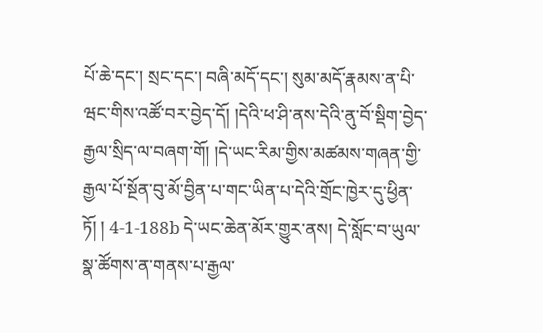པོ་ཆེ་དང་། སྲང་དང་། བཞི་མདོ་དང་། སུམ་མདོ་རྣམས་ན་པི་ཝང་གིས་འཚོ་བར་བྱེད་དོ། །དེའི་ཕ་ཤི་ནས་དེའི་ནུ་བོ་སྡིག་བྱེད་རྒྱལ་སྲིད་ལ་བཞག་གོ། །དེ་ཡང་རིམ་གྱིས་མཚམས་གཞན་གྱི་རྒྱལ་པོ་སྔོན་བུ་མོ་བྱིན་པ་གང་ཡིན་པ་དེའི་གྲོང་ཁྱེར་དུ་ཕྱིན་ཏོ། ། 4-1-188b དེ་ཡང་ཆེན་མོར་གྱུར་ནས། དེ་སློང་བ་ཡུལ་སྣ་ཚོགས་ན་གནས་པ་རྒྱལ་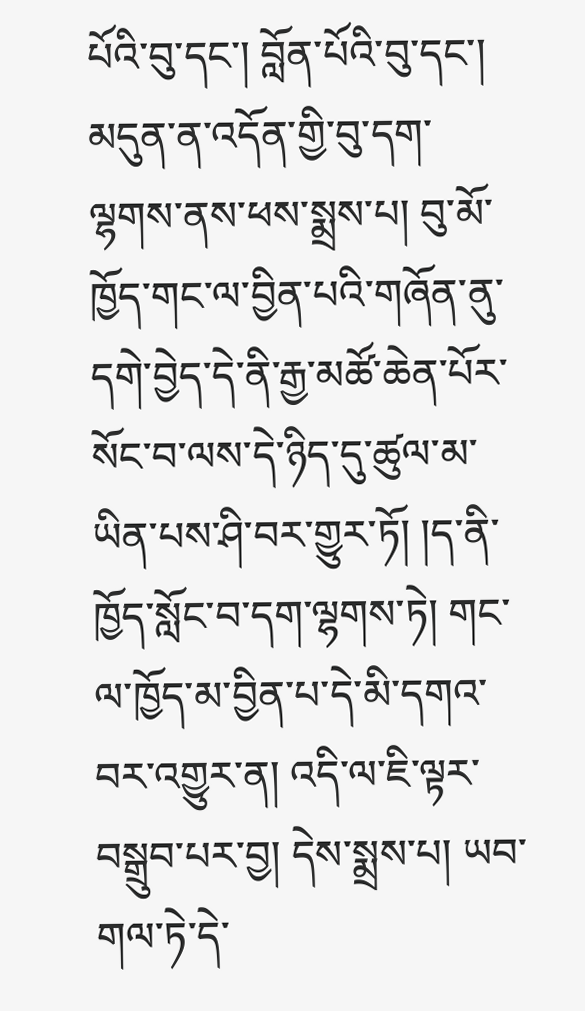པོའི་བུ་དང་། བློན་པོའི་བུ་དང་། མདུན་ན་འདོན་གྱི་བུ་དག་ལྷགས་ནས་ཕས་སྨྲས་པ། བུ་མོ་ཁྱོད་གང་ལ་བྱིན་པའི་གཞོན་ནུ་དགེ་བྱེད་དེ་ནི་རྒྱ་མཚོ་ཆེན་པོར་སོང་བ་ལས་དེ་ཉིད་དུ་ཚུལ་མ་ ཡིན་པས་ཤི་བར་གྱུར་ཏོ། །ད་ནི་ཁྱོད་སློང་བ་དག་ལྷགས་ཏེ། གང་ལ་ཁྱོད་མ་བྱིན་པ་དེ་མི་དགའ་བར་འགྱུར་ན། འདི་ལ་ཇི་ལྟར་བསྒྲུབ་པར་བྱ། དེས་སྨྲས་པ། ཡབ་གལ་ཏེ་དེ་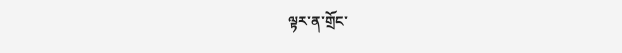ལྟར་ན་གྲོང་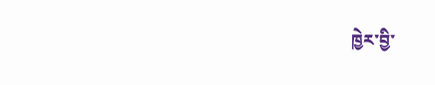ཁྱེར་བྱི་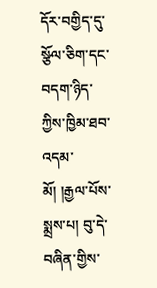དོར་བགྱིད་དུ་སྩོལ་ཅིག་དང་བདག་ཉིད་ཀྱིས་ཁྱིམ་ཐབ་འདམ་ མོ། །རྒྱལ་པོས་སྨྲས་པ། བུ་དེ་བཞིན་གྱིས་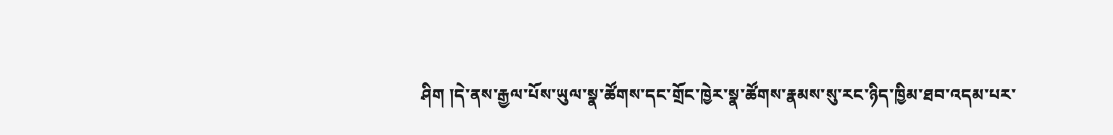ཤིག །དེ་ནས་རྒྱལ་པོས་ཡུལ་སྣ་ཚོགས་དང་གྲོང་ཁྱེར་སྣ་ཚོགས་རྣམས་སུ་རང་ཉིད་ཁྱིམ་ཐབ་འདམ་པར་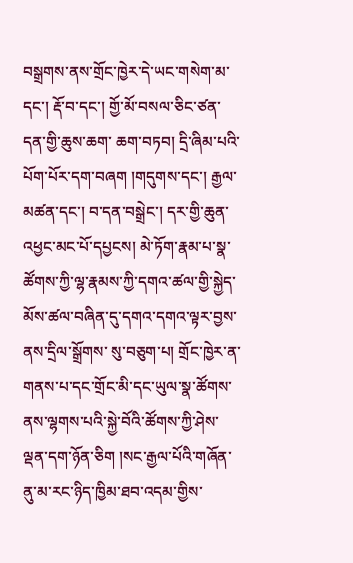བསྒྲགས་ནས་གྲོང་ཁྱེར་དེ་ཡང་གསེག་མ་དང་། རྡོ་བ་དང་། གྱོ་མོ་བསལ་ཅིང་ཙན་དན་གྱི་ཆུས་ཆག་ ཆག་བཏབ། དྲི་ཞིམ་པའི་པོག་པོར་དག་བཞག །གདུགས་དང་། རྒྱལ་མཚན་དང་། བ་དན་བསྒྲེང་། དར་གྱི་ཆུན་འཕྱང་མང་པོ་དཔྱངས། མེ་ཏོག་རྣམ་པ་སྣ་ཚོགས་ཀྱི་ལྷ་རྣམས་ཀྱི་དགའ་ཚལ་གྱི་སྐྱེད་མོས་ཚལ་བཞིན་དུ་དགའ་དགའ་ལྟར་བྱས་ནས་དྲིལ་སྒྲོགས་ སུ་བཅུག་པ། གྲོང་ཁྱེར་ན་གནས་པ་དང་གྲོང་མི་དང་ཡུལ་སྣ་ཚོགས་ནས་ལྷགས་པའི་སྐྱེ་བོའི་ཚོགས་ཀྱི་ཤེས་ལྡན་དག་ཉོན་ཅིག །སང་རྒྱལ་པོའི་གཞོན་ནུ་མ་རང་ཉིད་ཁྱིམ་ཐབ་འདམ་གྱིས་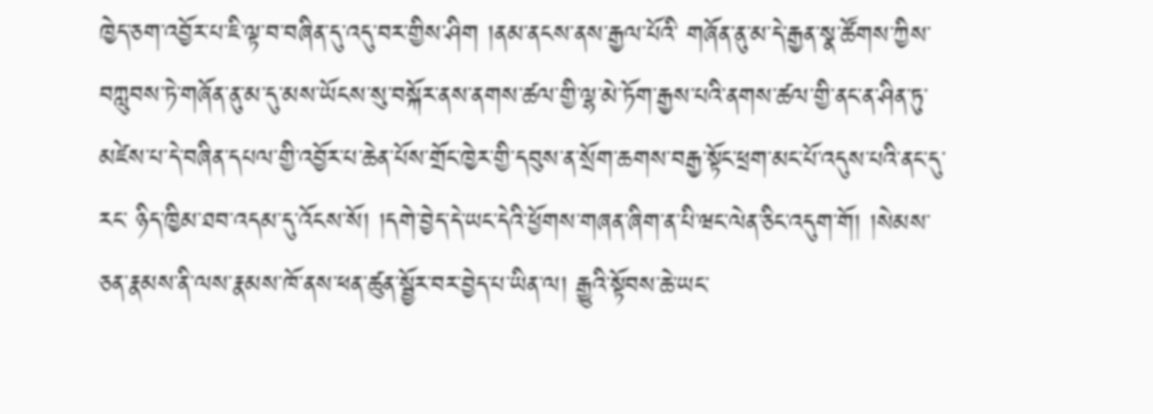ཁྱེད་ཅག་འབྱོར་པ་ཇི་ལྟ་བ་བཞིན་དུ་འདུ་བར་གྱིས་ཤིག །ནམ་ནངས་ནས་རྒྱལ་པོའི་ གཞོན་ནུ་མ་དེ་རྒྱན་སྣ་ཚོགས་ཀྱིས་བཀླུབས་ཏེ་གཞོན་ནུ་མ་དུ་མས་ཡོངས་སུ་བསྐོར་ནས་ནགས་ཚལ་གྱི་ལྷ་མེ་ཏོག་རྒྱས་པའི་ནགས་ཚལ་གྱི་ནང་ན་ཤིན་ཏུ་མཛེས་པ་དེ་བཞིན་དཔལ་གྱི་འབྱོར་པ་ཆེན་པོས་གྲོང་ཁྱེར་གྱི་དབུས་ན་སྲོག་ཆགས་བརྒྱ་སྟོང་ཕྲག་མང་པོ་འདུས་པའི་ནང་དུ་རང་ ཉིད་ཁྱིམ་ཐབ་འདམ་དུ་འོངས་སོ། །དགེ་བྱེད་དེ་ཡང་དེའི་ཕྱོགས་གཞན་ཞིག་ན་པི་ཝང་ལེན་ཅིང་འདུག་གོ། །སེམས་ཅན་རྣམས་ནི་ལས་རྣམས་ཁོ་ནས་ཕན་ཚུན་སྦྱོར་བར་བྱེད་པ་ཡིན་ལ། རྒྱུའི་སྟོབས་ཆེ་ཡང་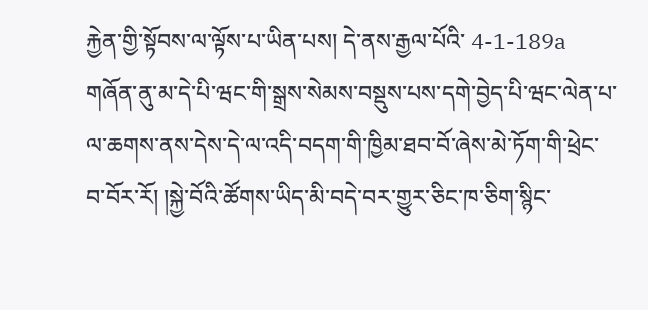རྐྱེན་གྱི་སྟོབས་ལ་ལྟོས་པ་ཡིན་པས། དེ་ནས་རྒྱལ་པོའི་ 4-1-189a གཞོན་ནུ་མ་དེ་པི་ཝང་གི་སྒྲས་སེམས་བསྡུས་པས་དགེ་བྱེད་པི་ཝང་ལེན་པ་ལ་ཆགས་ནས་དེས་དེ་ལ་འདི་བདག་གི་ཁྱིམ་ཐབ་བོ་ཞེས་མེ་ཏོག་གི་ཕྲེང་བ་བོར་རོ། །སྐྱེ་བོའི་ཚོགས་ཡིད་མི་བདེ་བར་གྱུར་ཅིང་ཁ་ཅིག་སྙིང་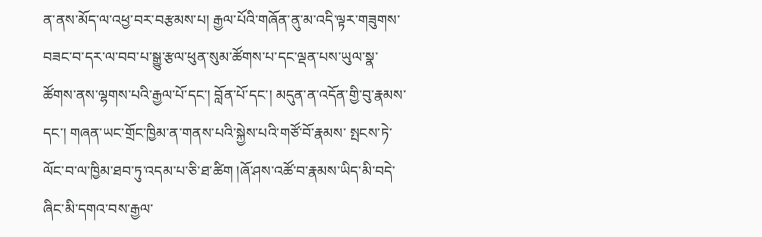ན་ནས་མོད་ལ་འཕྱ་བར་བརྩམས་པ། རྒྱལ་པོའི་གཞོན་ནུ་མ་འདི་ལྟར་གཟུགས་བཟང་བ་དར་ལ་བབ་པ་སྒྱུ་རྩལ་ཕུན་སུམ་ཚོགས་པ་དང་ལྡན་པས་ཡུལ་སྣ་ཚོགས་ནས་ལྷགས་པའི་རྒྱལ་པོ་དང་། བློན་པོ་དང་། མདུན་ན་འདོན་གྱི་བུ་རྣམས་དང་། གཞན་ཡང་གྲོང་ཁྱིམ་ན་གནས་པའི་སྐྱེས་པའི་གཙོ་བོ་རྣམས་ སྤངས་ཏེ་ལོང་བ་ལ་ཁྱིམ་ཐབ་ཏུ་འདམ་པ་ཅི་ཐ་ཚིག །ཞོ་ཤས་འཚོ་བ་རྣམས་ཡིད་མི་བདེ་ཞིང་མི་དགའ་བས་རྒྱལ་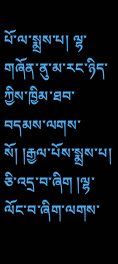པོ་ལ་སྨྲས་པ། ལྷ་གཞོན་ནུ་མ་རང་ཉིད་ཀྱིས་ཁྱིམ་ཐབ་བདམས་ལགས་སོ། །རྒྱལ་པོས་སྨྲས་པ། ཅི་འདྲ་བ་ཞིག །ལྷ་ལོང་བ་ཞིག་ལགས་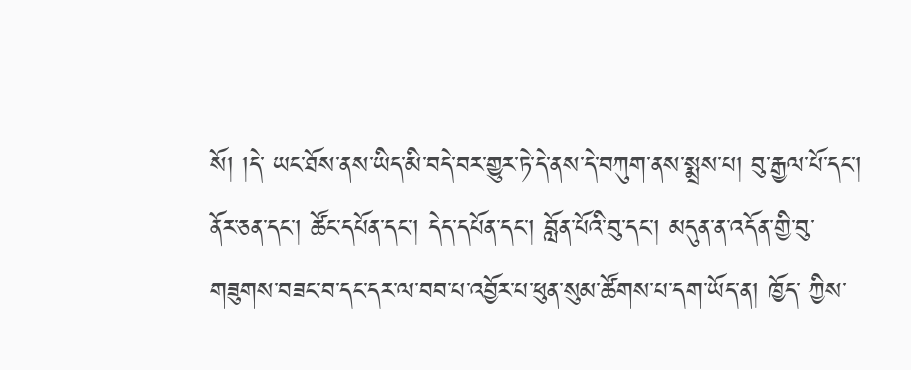སོ། །དེ་ ཡང་ཐོས་ནས་ཡིད་མི་བདེ་བར་གྱུར་ཏེ་དེ་ནས་དེ་བཀུག་ནས་སྨྲས་པ། བུ་རྒྱལ་པོ་དང་། ནོར་ཅན་དང་། ཚོང་དཔོན་དང་། དེད་དཔོན་དང་། བློན་པོའི་བུ་དང་། མདུན་ན་འདོན་གྱི་བུ་གཟུགས་བཟང་བ་དང་དར་ལ་བབ་པ་འབྱོར་པ་ཕུན་སུམ་ཚོགས་པ་དག་ཡོད་ན། ཁྱོད་ ཀྱིས་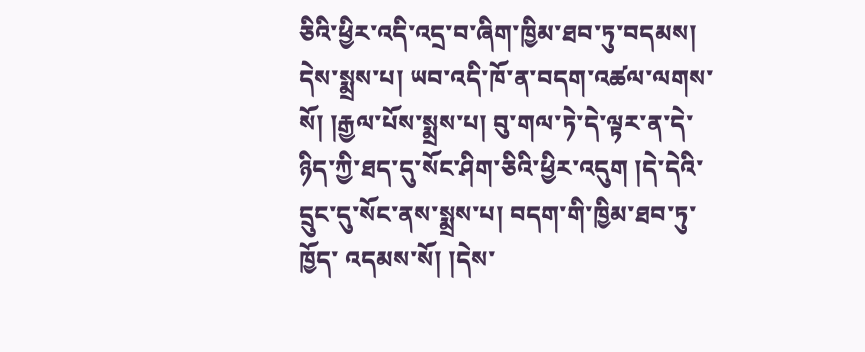ཅིའི་ཕྱིར་འདི་འདྲ་བ་ཞིག་ཁྱིམ་ཐབ་ཏུ་བདམས། དེས་སྨྲས་པ། ཡབ་འདི་ཁོ་ན་བདག་འཚལ་ལགས་སོ། །རྒྱལ་པོས་སྨྲས་པ། བུ་གལ་ཏེ་དེ་ལྟར་ན་དེ་ཉིད་ཀྱི་ཐད་དུ་སོང་ཤིག་ཅིའི་ཕྱིར་འདུག །དེ་དེའི་དྲུང་དུ་སོང་ནས་སྨྲས་པ། བདག་གི་ཁྱིམ་ཐབ་ཏུ་ཁྱོད་ འདམས་སོ། །དེས་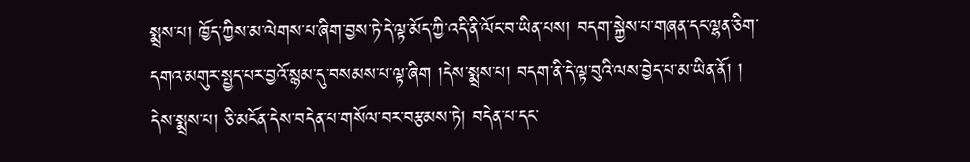སྨྲས་པ། ཁྱོད་ཀྱིས་མ་ལེགས་པ་ཞིག་བྱས་ཏེ་དེ་ལྟ་མོད་ཀྱི་འདི་ནི་ལོང་བ་ཡིན་པས། བདག་སྐྱེས་པ་གཞན་དང་ལྷན་ཅིག་དགའ་མགུར་སྤྱད་པར་བྱའོ་སྙམ་དུ་བསམས་པ་ལྟ་ཞིག །དེས་སྨྲས་པ། བདག་ནི་དེ་ལྟ་བུའི་ལས་བྱེད་པ་མ་ཡིན་ནོ། ། དེས་སྨྲས་པ། ཅི་མངོན་དེས་བདེན་པ་གསོལ་བར་བརྩམས་ཏེ། བདེན་པ་དང་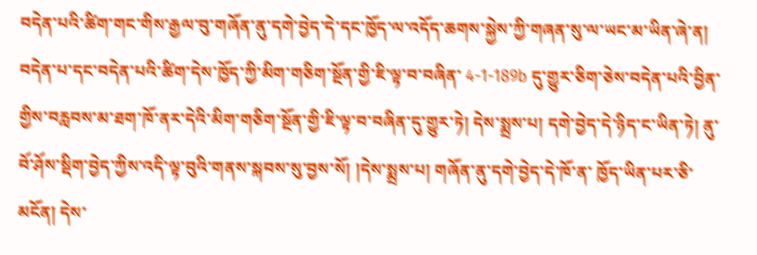བདེན་པའི་ཚིག་གང་གིས་རྒྱལ་བུ་གཞོན་ནུ་དགེ་བྱེད་དེ་དང་ཁྱོད་ལ་འདོད་ཆགས་སྐྱེས་ཀྱི་གཞན་སུ་ལ་ཡང་མ་ཡིན་ཞེ་ན། བདེན་པ་དང་བདེན་པའི་ཚིག་དེས་ཁྱོད་ཀྱི་མིག་གཅིག་སྔོན་གྱི་ཇི་ལྟ་བ་བཞིན་ 4-1-189b དུ་གྱུར་ཅིག་ཅེས་བདེན་པའི་བྱིན་གྱིས་བརླབས་མ་ཐག་ཁོ་ནར་དེའི་མིག་གཅིག་སྔོན་གྱི་ཇི་ལྟ་བ་བཞིན་དུ་གྱུར་ཏེ། དེས་སྨྲས་པ། དགེ་བྱེད་དེ་ཉིད་ང་ཡིན་ཏེ། ནུ་བོ་ཤོས་སྡིག་བྱེད་ཀྱིས་འདི་ལྟ་བུའི་གནས་སྐབས་སུ་བྱས་སོ། །དེས་སྨྲས་པ། གཞོན་ནུ་དགེ་བྱེད་དེ་ཁོ་ན་ ཁྱོད་ཡིན་པར་ཅི་མངོན། དེས་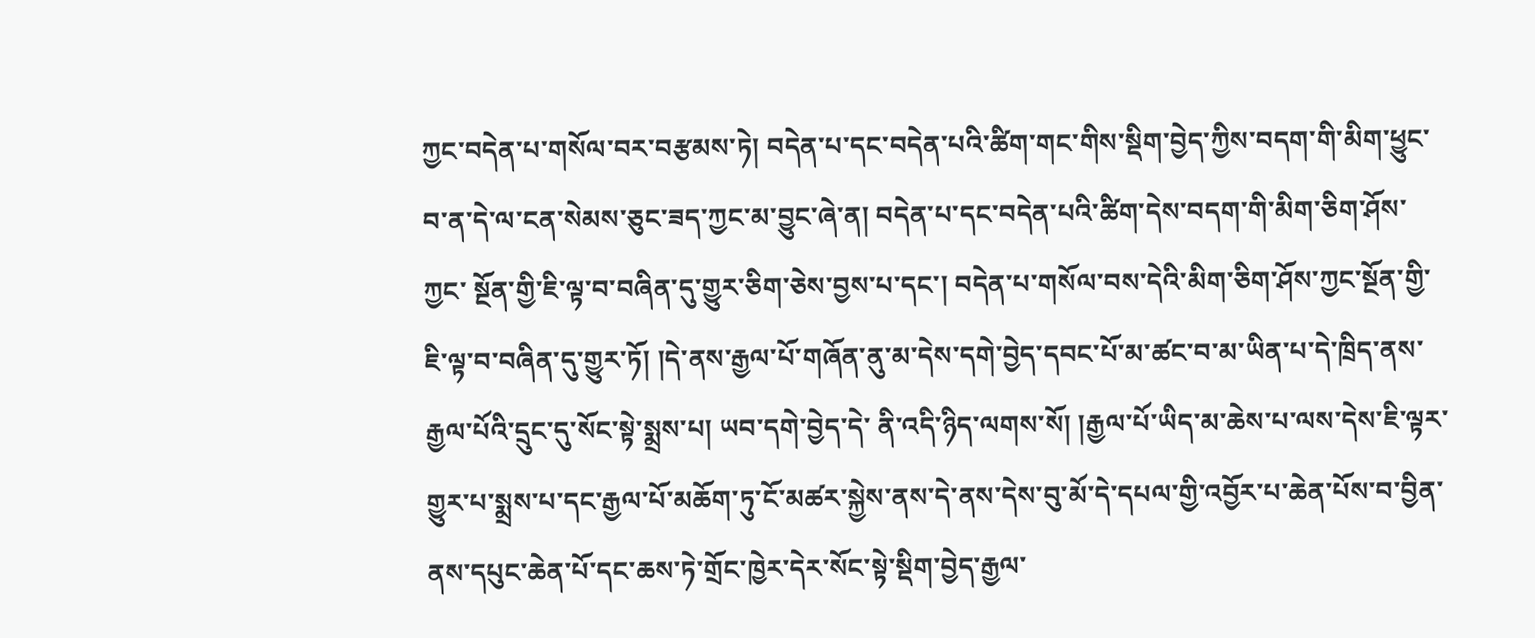ཀྱང་བདེན་པ་གསོལ་བར་བརྩམས་ཏེ། བདེན་པ་དང་བདེན་པའི་ཚིག་གང་གིས་སྡིག་བྱེད་ཀྱིས་བདག་གི་མིག་ཕྱུང་བ་ན་དེ་ལ་ངན་སེམས་ཅུང་ཟད་ཀྱང་མ་བྱུང་ཞེ་ན། བདེན་པ་དང་བདེན་པའི་ཚིག་དེས་བདག་གི་མིག་ཅིག་ཤོས་ཀྱང་ སྔོན་གྱི་ཇི་ལྟ་བ་བཞིན་དུ་གྱུར་ཅིག་ཅེས་བྱས་པ་དང་། བདེན་པ་གསོལ་བས་དེའི་མིག་ཅིག་ཤོས་ཀྱང་སྔོན་གྱི་ཇི་ལྟ་བ་བཞིན་དུ་གྱུར་ཏོ། །དེ་ནས་རྒྱལ་པོ་གཞོན་ནུ་མ་དེས་དགེ་བྱེད་དབང་པོ་མ་ཚང་བ་མ་ཡིན་པ་དེ་ཁྲིད་ནས་རྒྱལ་པོའི་དྲུང་དུ་སོང་སྟེ་སྨྲས་པ། ཡབ་དགེ་བྱེད་དེ་ ནི་འདི་ཉིད་ལགས་སོ། །རྒྱལ་པོ་ཡིད་མ་ཆེས་པ་ལས་དེས་ཇི་ལྟར་གྱུར་པ་སྨྲས་པ་དང་རྒྱལ་པོ་མཆོག་ཏུ་ངོ་མཚར་སྐྱེས་ནས་དེ་ནས་དེས་བུ་མོ་དེ་དཔལ་གྱི་འབྱོར་པ་ཆེན་པོས་བ་བྱིན་ནས་དཔུང་ཆེན་པོ་དང་ཆས་ཏེ་གྲོང་ཁྱེར་དེར་སོང་སྟེ་སྡིག་བྱེད་རྒྱལ་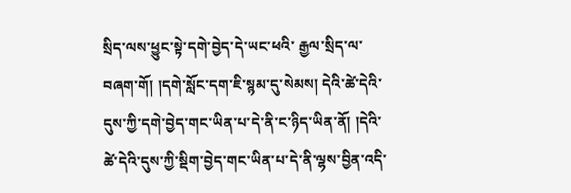སྲིད་ལས་ཕྱུང་སྟེ་དགེ་བྱེད་དེ་ཡང་ཕའི་ རྒྱལ་སྲིད་ལ་བཞག་གོ། །དགེ་སློང་དག་ཇི་སྙམ་དུ་སེམས། དེའི་ཚེ་དེའི་དུས་ཀྱི་དགེ་བྱེད་གང་ཡིན་པ་དེ་ནི་ང་ཉིད་ཡིན་ནོ། །དེའི་ཚེ་དེའི་དུས་ཀྱི་སྡིག་བྱེད་གང་ཡིན་པ་དེ་ནི་ལྷས་བྱིན་འདི་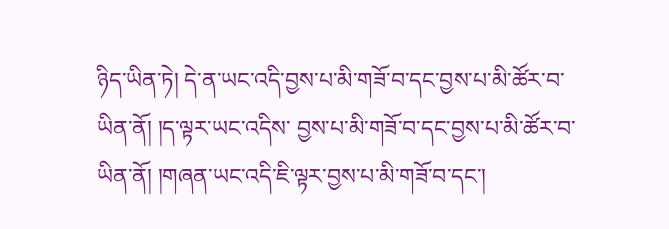ཉིད་ཡིན་ཏེ། དེ་ན་ཡང་འདི་བྱས་པ་མི་གཟོ་བ་དང་བྱས་པ་མི་ཚོར་བ་ཡིན་ནོ། །ད་ལྟར་ཡང་འདིས་ བྱས་པ་མི་གཟོ་བ་དང་བྱས་པ་མི་ཚོར་བ་ཡིན་ནོ། །གཞན་ཡང་འདི་ཇི་ལྟར་བྱས་པ་མི་གཟོ་བ་དང་།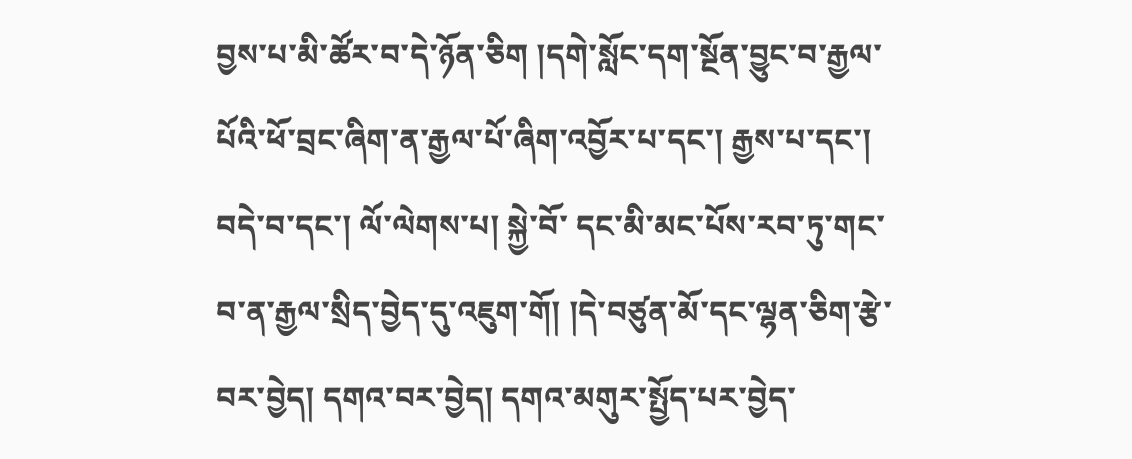བྱས་པ་མི་ཚོར་བ་དེ་ཉོན་ཅིག །དགེ་སློང་དག་སྔོན་བྱུང་བ་རྒྱལ་པོའི་ཕོ་བྲང་ཞིག་ན་རྒྱལ་པོ་ཞིག་འབྱོར་པ་དང་། རྒྱས་པ་དང་། བདེ་བ་དང་། ལོ་ལེགས་པ། སྐྱེ་བོ་ དང་མི་མང་པོས་རབ་ཏུ་གང་བ་ན་རྒྱལ་སྲིད་བྱེད་དུ་འཇུག་གོ། །དེ་བཙུན་མོ་དང་ལྷན་ཅིག་རྩེ་བར་བྱེད། དགའ་བར་བྱེད། དགའ་མགུར་སྤྱོད་པར་བྱེད་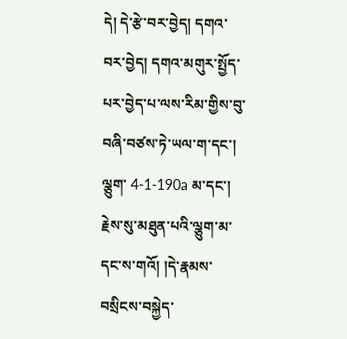དེ། དེ་རྩེ་བར་བྱེད། དགའ་བར་བྱེད། དགའ་མགུར་སྤྱོད་པར་བྱེད་པ་ལས་རིམ་གྱིས་བུ་བཞི་བཙས་ཏེ་ཡལ་ག་དང་། ལྕུག་ 4-1-190a མ་དང་། རྗེས་སུ་མཐུན་པའི་ལྕུག་མ་དང་ས་གའོ། །དེ་རྣམས་བསྲིངས་བསྐྱེད་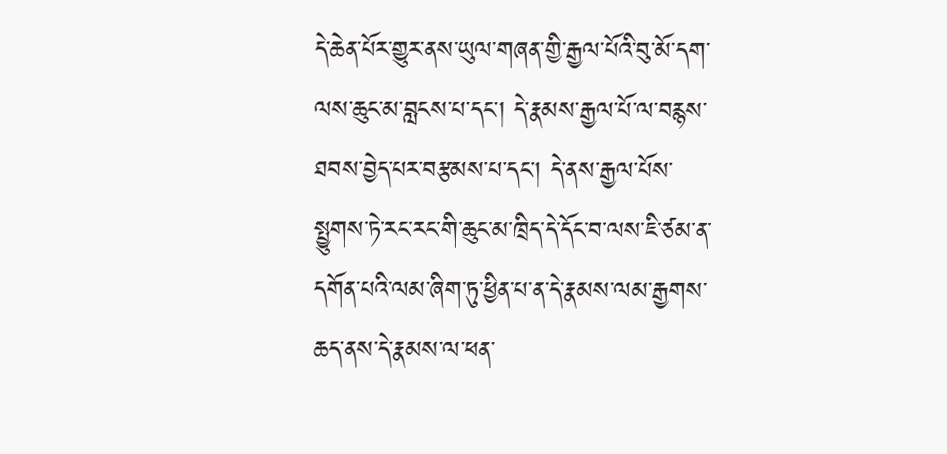དེ་ཆེན་པོར་གྱུར་ནས་ཡུལ་གཞན་གྱི་རྒྱལ་པོའི་བུ་མོ་དག་ལས་ཆུང་མ་བླངས་པ་དང་། དེ་རྣམས་རྒྱལ་པོ་ལ་བརྙས་ཐབས་བྱེད་པར་བརྩམས་པ་དང་། དེ་ནས་རྒྱལ་པོས་ སྤྱུགས་ཏེ་རང་རང་གི་ཆུང་མ་ཁྲིད་དེ་དོང་བ་ལས་ཇི་ཙམ་ན་དགོན་པའི་ལམ་ཞིག་ཏུ་ཕྱིན་པ་ན་དེ་རྣམས་ལམ་རྒྱགས་ཆད་ནས་དེ་རྣམས་ལ་ཕན་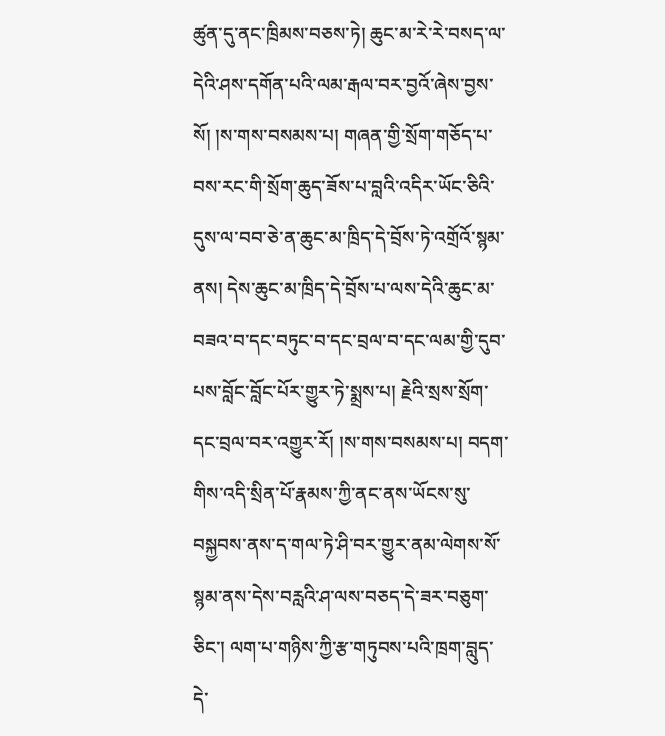ཚུན་དུ་ནང་ཁྲིམས་བཅས་ཏེ། ཆུང་མ་རེ་རེ་བསད་ལ་དེའི་ཤས་དགོན་པའི་ལམ་རྒལ་བར་བྱའོ་ཞེས་བྱས་སོ། །ས་གས་བསམས་པ། གཞན་གྱི་སྲོག་གཅོད་པ་བས་རང་གི་སྲོག་ཆུད་ཟོས་པ་བླའི་འདིར་ཡོང་ཅིའི་དུས་ལ་བབ་ཅེ་ན་ཆུང་མ་ཁྲིད་དེ་བྲོས་ཏེ་འགྲོའོ་སྙམ་ནས། དེས་ཆུང་མ་ཁྲིད་དེ་བྲོས་པ་ལས་དེའི་ཆུང་མ་བཟའ་བ་དང་བཏུང་བ་དང་བྲལ་བ་དང་ལམ་གྱི་དུབ་པས་བློང་བློང་པོར་གྱུར་ཏེ་སྨྲས་པ། རྗེའི་སྲས་སྲོག་ དང་བྲལ་བར་འགྱུར་རོ། །ས་གས་བསམས་པ། བདག་གིས་འདི་སྲིན་པོ་རྣམས་ཀྱི་ནང་ནས་ཡོངས་སུ་བསྐྱབས་ནས་ད་གལ་ཏེ་ཤི་བར་གྱུར་ནམ་ལེགས་སོ་སྙམ་ནས་དེས་བརླའི་ཤ་ལས་བཅད་དེ་ཟར་བཅུག་ཅིང་། ལག་པ་གཉིས་ཀྱི་རྩ་གཏུབས་པའི་ཁྲག་བླུད་དེ་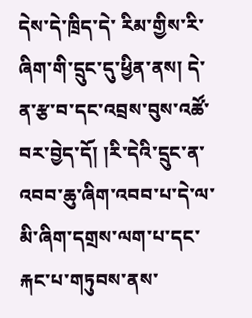དེས་དེ་ཁྲིད་དེ་ རིམ་གྱིས་རི་ཞིག་གི་དྲུང་དུ་ཕྱིན་ནས། དེ་ན་རྩ་བ་དང་འབྲས་བུས་འཚོ་བར་བྱེད་དོ། །རི་དེའི་དྲུང་ན་འབབ་ཆུ་ཞིག་འབབ་པ་དེ་ལ་མི་ཞིག་དགྲས་ལག་པ་དང་རྐང་པ་གཏུབས་ནས་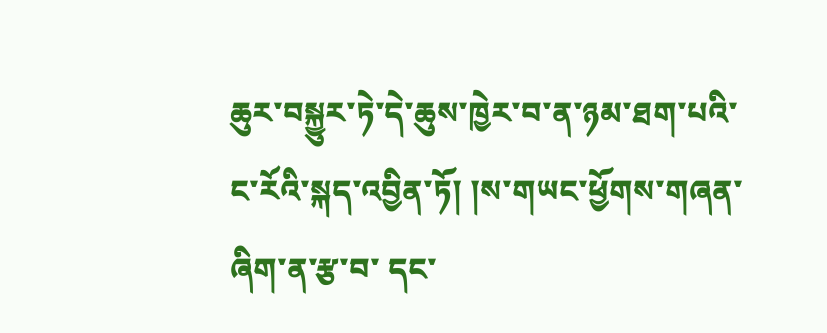ཆུར་བསྐྱུར་ཏེ་དེ་ཆུས་ཁྱེར་བ་ན་ཉམ་ཐག་པའི་ང་རོའི་སྐད་འབྱིན་ཏོ། །ས་གཡང་ཕྱོགས་གཞན་ཞིག་ན་རྩ་བ་ དང་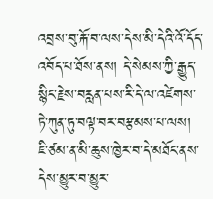འབྲས་བུ་རྐོ་བ་ལས་དེས་མི་དེའི་འོ་དོད་འབོད་པ་ཐོས་ནས། དེ་སེམས་ཀྱི་རྒྱུད་སྙིང་རྗེས་བརླན་པས་རི་དེ་ལ་འཛེགས་ཏེ་ཀུན་ཏུ་བལྟ་བར་བརྩམས་པ་ལས། ཇི་ཙམ་ན་མི་ཆུས་ཁྱེར་བ་དེ་མཐོང་ནས་དེས་མྱུར་བ་མྱུར་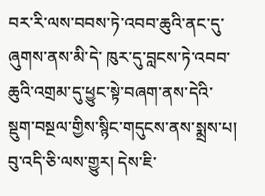བར་རི་ལས་བབས་ཏེ་འབབ་ཆུའི་ནང་དུ་ཞུགས་ནས་མི་དེ་ ཁུར་དུ་བླངས་ཏེ་འབབ་ཆུའི་འགྲམ་དུ་ཕྱུང་སྟེ་བཞག་ནས་དེའི་སྡུག་བསྔལ་གྱིས་སྙིང་གདུངས་ནས་སྨྲས་པ། བུ་འདི་ཅི་ལས་གྱུར། དེས་ཇི་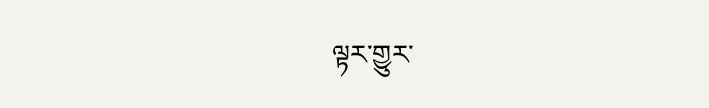ལྟར་གྱུར་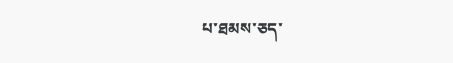པ་ཐམས་ཅད་